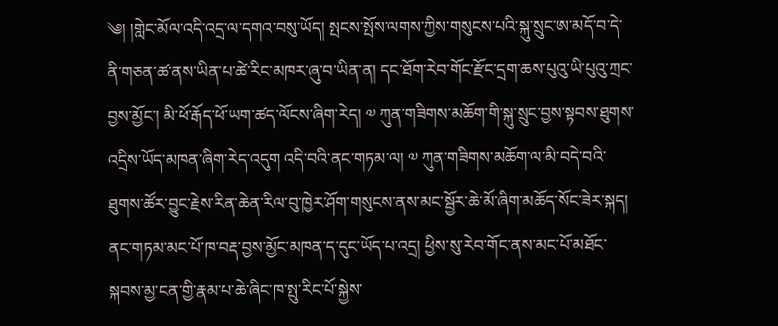༄། །གླེང་མོལ་འདི་འདྲ་ལ་དགའ་བསུ་ཡོད། སྤངས་སྤོས་ལགས་ཀྱིས་གསུངས་པའི་སྐུ་སྲུང་ཨ་མདོ་བ་དེ་ནི་གཅན་ཚ་ནས་ཡིན་པ་ཚེ་རིང་མཁར་ཞུ་བ་ཡིན་ན། དང་ཐོག་རེབ་གོང་རྫོང་དྲག་ཆས་པུའུ་ཡི་པུའུ་ཀྲང་བྱས་མྱོང་། མི་ཕོ་རྒོད་ཕོ་ཡག་ཚད་ལོངས་ཞིག་རེད། ༧ ཀུན་གཟིགས་མཆོག་གི་སྐུ་སྲུང་བྱས་སྟབས་ཐུགས་འདྲིས་ཡོད་མཁན་ཞིག་རེད་འདུག འདི་བའི་ནང་གཏམ་ལ། ༧ ཀུན་གཟིགས་མཆོག་ལ་མི་བདེ་བའི་ཐུགས་ཚོར་བྱུང་རྗེས་རིན་ཆེན་རིལ་བུ་ཁྱེར་ཤོག་གསུངས་ནས་མང་སྦྱོར་ཆེ་མོ་ཞིག་མཆོད་སོང་ཟེར་སྐད། ནང་གཏམ་མང་པོ་ཁ་བརྡ་བྱས་མྱོང་མཁན་ད་དུང་ཡོད་པ་འདྲ། ཕྱིས་སུ་རེབ་གོང་ནས་མང་པོ་མཐོང་སྐབས་མྱ་ངན་གྱི་རྣམ་པ་ཆེ་ཞིང་ཁ་སྤུ་རིང་པོ་སྐྱེས་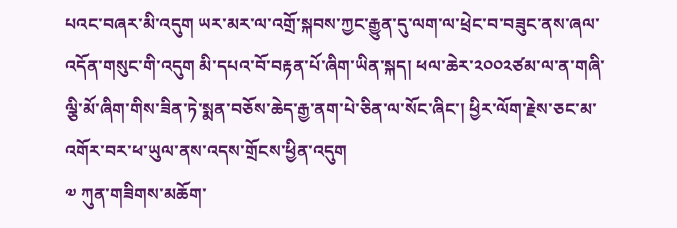པའང་བཞར་མི་འདུག ཡར་མར་ལ་འགྲོ་སྐབས་ཀྱང་རྒྱུན་དུ་ལག་ལ་ཕྲེང་བ་བཟུང་ནས་ཞལ་འདོན་གསུང་གི་འདུག མི་དཔའ་བོ་བརྟན་པོ་ཞིག་ཡིན་སྐད། ཕལ་ཆེར་༢༠༠༢ཙམ་ལ་ན་གཞི་ལྕི་མོ་ཞིག་གིས་ཟིན་ཏེ་སྨན་བཅོས་ཆེད་རྒྱ་ནག་པེ་ཅིན་ལ་སོང་ཞིང་། ཕྱིར་ལོག་རྗེས་ཅང་མ་འགོར་བར་ཕ་ཡུལ་ནས་འདས་གྲོངས་ཕྱིན་འདུག
༧ ཀུན་གཟིགས་མཆོག་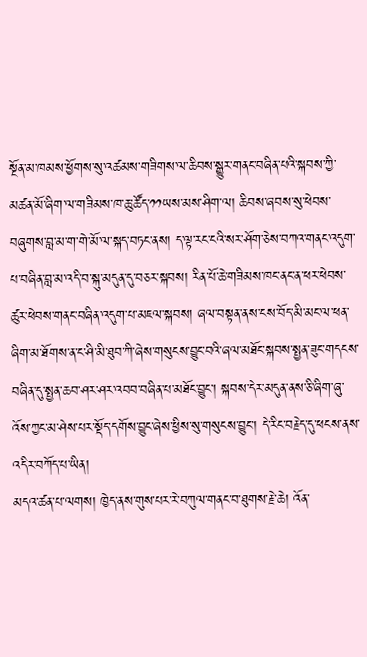སྔོན་མ་ཁམས་ཕྱོགས་སུ་འཚམས་གཟིགས་ལ་ཆིབས་སྒྱུར་གནང་བཞིན་པའི་སྐབས་ཀྱི་མཚན་མོ་ཞིག་ལ་གཟིམས་ཁ་ཆུ་ཚོད་༡༡ཡས་མས་ཤིག་ལ། ཆིབས་ཞབས་སུ་ཕེབས་བཞུགས་བླ་མ་ག་གེ་མོ་ལ་སྐད་བཏང་ནས། ད་ལྟ་རང་ངའི་སར་ཤོག་ཅེས་བཀའ་གནང་འདུག་པ་བཞིན་བླ་མ་འདི་བ་སྐུ་མདུན་དུ་བཅར་སྐབས། རིན་པོ་ཆེ་གཟིམས་ཁང་ནང་ན་ཕར་ཕེབས་ཚུར་ཕེབས་གནང་བཞིན་འདུག་པ་མཇལ་སྐབས། ཞལ་བསྟན་ནས་ངས་བོད་མི་མང་ལ་ཕན་ཞིག་མ་ཐོགས་ན་ང་ཤི་མི་ཐུབ་ཀི་ཞེས་གསུངས་བྱུང་བའི་ཞལ་མཐོང་སྐབས་སྤྱན་ཟུང་གདངས་བཞིན་དུ་སྤྱན་ཆབ་ཤར་ཤར་འབབ་བཞིན་པ་མཐོང་བྱུང་། སྐབས་དེར་མདུན་ནས་ཅི་ཞིག་ཞུ་འོས་ཀྱང་མ་ཤེས་པར་སྡོད་དགོས་བྱུང་ཞེས་ཕྱིས་སུ་གསུངས་བྱུང་། དེ་རིང་བརྗེད་དུ་ཕངས་ནས་འདིར་བཀོད་པ་ཡིན།
མདའ་ཚན་པ་ལགས། ཁྱེད་ནས་གུས་པར་རེ་བཀུལ་གནང་བ་ཐུགས་རྗེ་ཆེ། འོན་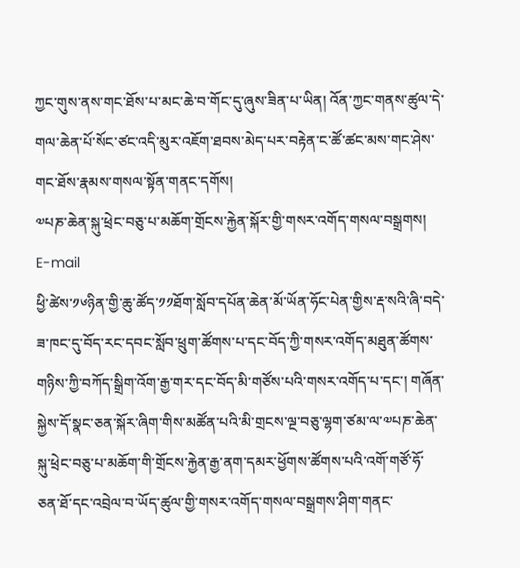ཀྱང་གུས་ནས་གང་ཐོས་པ་མང་ཆེ་བ་གོང་དུ་ཞུས་ཟིན་པ་ཡིན། འོན་ཀྱང་གནས་ཚུལ་དེ་གལ་ཆེན་པོ་སོང་ཙང་འདི་མུར་འཇོག་ཐབས་མེད་པར་བརྟེན་ང་ཚོ་ཚང་མས་གང་ཤེས་གང་ཐོས་རྣམས་གསལ་སྟོན་གནང་དགོས།
༧པཎ་ཆེན་སྐུ་ཕྲེང་བཅུ་པ་མཆོག་གྲོངས་རྐྱེན་སྐོར་གྱི་གསར་འགོད་གསལ་བསྒྲགས། E-mail
ཕྱི་ཚེས་༡༦ཉིན་གྱི་ཆུ་ཚོད་༡༡ཐོག་སློབ་དཔོན་ཆེན་མོ་ཡོན་ཧོང་པེན་གྱིས་རྡ་སའི་ཞི་བདེ་ཟ་ཁང་དུ་བོད་རང་དབང་སློབ་ཕྲུག་ཚོགས་པ་དང་བོད་ཀྱི་གསར་འགོད་མཐུན་ཚོགས་གཉིས་ཀྱི་བཀོད་སྒྲིག་འོག་རྒྱ་གར་དང་བོད་མི་གཙོས་པའི་གསར་འགོད་པ་དང་། གཞོན་སྐྱེས་དོ་སྣང་ཅན་སྐོར་ཞིག་གིས་མཚོན་པའི་མི་གྲངས་ལྔ་བཅུ་ལྷག་ཙམ་ལ་༧པཎ་ཆེན་སྐུ་ཕྲེང་བཅུ་པ་མཆོག་གི་གྲོངས་རྐྱེན་རྒྱ་ནག་དམར་ཕྱོགས་ཚོགས་པའི་འགོ་གཙོ་ཧོ་ཅན་ཐོ་དང་འབྲེལ་བ་ཡོད་ཚུལ་གྱི་གསར་འགོད་གསལ་བསྒྲགས་ཤིག་གནང་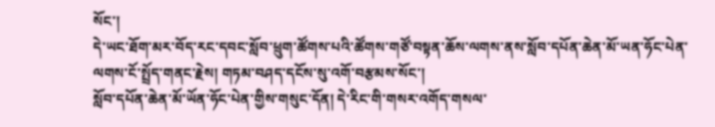སོང་།
དེ་ཡང་ཐོག་མར་བོད་རང་དབང་སློབ་ཕྲུག་ཚོགས་པའི་ཚོགས་གཙོ་བསྟན་ཆོས་ལགས་ནས་སློབ་དཔོན་ཆེན་མོ་ཡན་ཧོང་པེན་ལགས་ངོ་སྤྲོད་གནང་རྗེས། གཏམ་བཤད་དངོས་སུ་འགོ་བརྩམས་སོང་།
སློབ་དཔོན་ཆེན་མོ་ཡོན་ཧོང་པེན་གྱིས་གསུང་དོན། དེ་རིང་གི་གསར་འགོད་གསལ་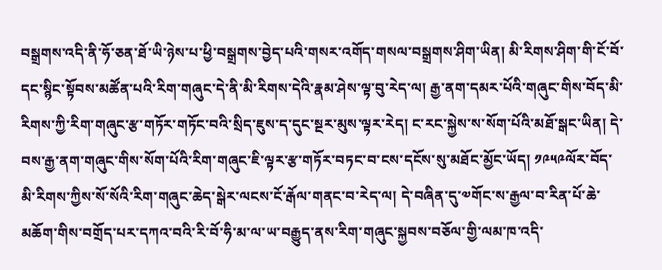བསྒྲགས་འདི་ནི་ཧོ་ཅན་ཐོ་ཡི་ཉེས་པ་ཕྱི་བསྒྲགས་བྱེད་པའི་གསར་འགོད་གསལ་བསྒྲགས་ཤིག་ཡིན། མི་རིགས་ཤིག་གི་ངོ་བོ་དང་སྙིང་སྟོབས་མཚོན་པའི་རིག་གཞུང་དེ་ནི་མི་རིགས་དེའི་རྣམ་ཤེས་ལྟ་བུ་རེད་ལ། རྒྱ་ནག་དམར་པོའི་གཞུང་གིས་བོད་མི་རིགས་ཀྱི་རིག་གཞུང་རྩ་གཏོར་གཏོང་བའི་སྲིད་ཇུས་ད་དུང་སྔར་མུས་ལྟར་རེད། ང་རང་སྐྱེས་ས་སོག་པོའི་མཐོ་སྒང་ཡིན། དེ་བས་རྒྱ་ནག་གཞུང་གིས་སོག་པོའི་རིག་གཞུང་ཇི་ལྟར་རྩ་གཏོར་བཏང་བ་ངས་དངོས་སུ་མཐོང་མྱོང་ཡོད། ༡༩༥༩ལོར་བོད་མི་རིགས་ཀྱིས་སོ་སོའི་རིག་གཞུང་ཆེད་སྒེར་ལངས་ངོ་རྒོལ་གནང་བ་རེད་ལ། དེ་བཞིན་དུ་༧གོང་ས་རྒྱལ་བ་རིན་པོ་ཆེ་མཆོག་གིས་བགྲོད་པར་དཀའ་བའི་རི་བོ་ཧི་མ་ལ་ཡ་བརྒྱུད་ནས་རིག་གཞུང་སྐྱབས་བཅོལ་གྱི་ལམ་ཁ་འདི་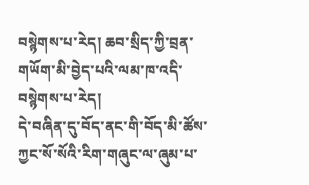བསྙེགས་པ་རེད། ཆབ་སྲིད་ཀྱི་བྲན་གཡོག་མི་བྱེད་པའི་ལམ་ཁ་འདི་བསྙེགས་པ་རེད།
དེ་བཞིན་དུ་བོད་ནང་གི་བོད་མི་ཚོས་ཀྱང་སོ་སོའི་རིག་གཞུང་ལ་ཞུམ་པ་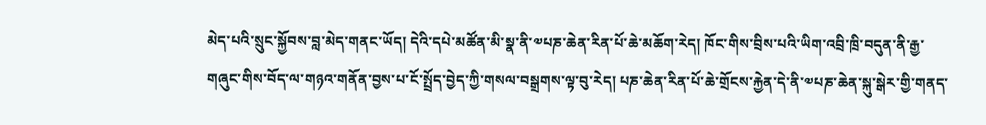མེད་པའི་སྲུང་སྐྱོབས་བླ་མེད་གནང་ཡོད། དེའི་དཔེ་མཚོན་མི་སྣ་ནི་༧པཎ་ཆེན་རིན་པོ་ཆེ་མཆོག་རེད། ཁོང་གིས་བྲིས་པའི་ཡིག་འབྲི་ཁྲི་བདུན་ནི་རྒྱ་གཞུང་གིས་བོད་ལ་གཉའ་གནོན་བྱས་པ་ངོ་སྤྲོད་བྱེད་ཀྱི་གསལ་བསྒྲགས་ལྟ་བུ་རེད། པཎ་ཆེན་རིན་པོ་ཆེ་གྲོངས་རྐྱེན་དེ་ནི་༧པཎ་ཆེན་སྐུ་སྒེར་གྱི་གནད་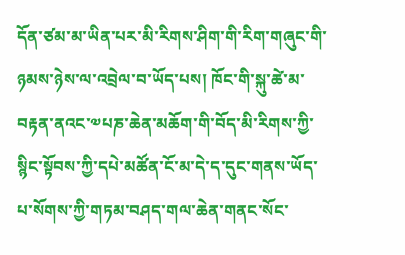དོན་ཙམ་མ་ཡིན་པར་མི་རིགས་ཤིག་གི་རིག་གཞུང་གི་ཉམས་ཉེས་ལ་འབྲེལ་བ་ཡོད་པས། ཁོང་གི་སྐུ་ཚེ་མ་བརྟན་ནའང་༧པཎ་ཆེན་མཆོག་གི་བོད་མི་རིགས་ཀྱི་སྙིང་སྟོབས་ཀྱི་དཔེ་མཚོན་ངོ་མ་དེ་ད་དུང་གནས་ཡོད་པ་སོགས་ཀྱི་གཏམ་བཤད་གལ་ཆེན་གནང་སོང་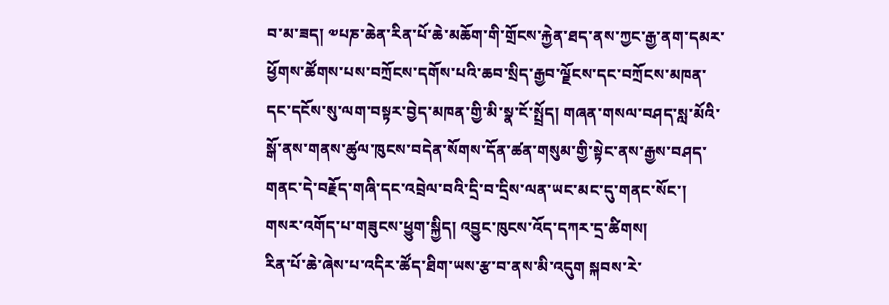བ་མ་ཟད། ༧པཎ་ཆེན་རིན་པོ་ཆེ་མཆོག་གི་གྲོངས་རྐྱེན་ཐད་ནས་ཀྱང་རྒྱ་ནག་དམར་ཕྱོགས་ཚོགས་པས་བཀྲོངས་དགོས་པའི་ཆབ་སྲིད་རྒྱབ་ལྗོངས་དང་བཀྲོངས་མཁན་དང་དངོས་སུ་ལག་བསྟར་བྱེད་མཁན་གྱི་མི་སྣ་ངོ་སྤྲོད། གཞན་གསལ་བཤད་སླ་མོའི་སྒོ་ནས་གནས་ཚུལ་ཁུངས་བདེན་སོགས་དོན་ཚན་གསུམ་གྱི་སྟེང་ནས་རྒྱས་བཤད་གནང་དེ་བརྗོད་གཞི་དང་འབྲེལ་བའི་དྲི་བ་དྲིས་ལན་ཡང་མང་དུ་གནང་སོང་།
གསར་འགོད་པ་གཟུངས་ཕྱུག་སྐྱིད། འབྱུང་ཁུངས་འོད་དཀར་དྲ་ཚིགས།
རིན་པོ་ཆེ་ཞེས་པ་འདིར་ཚོད་ཐིག་ཡས་རྩ་བ་ནས་མི་འདུག སྐབས་རེ་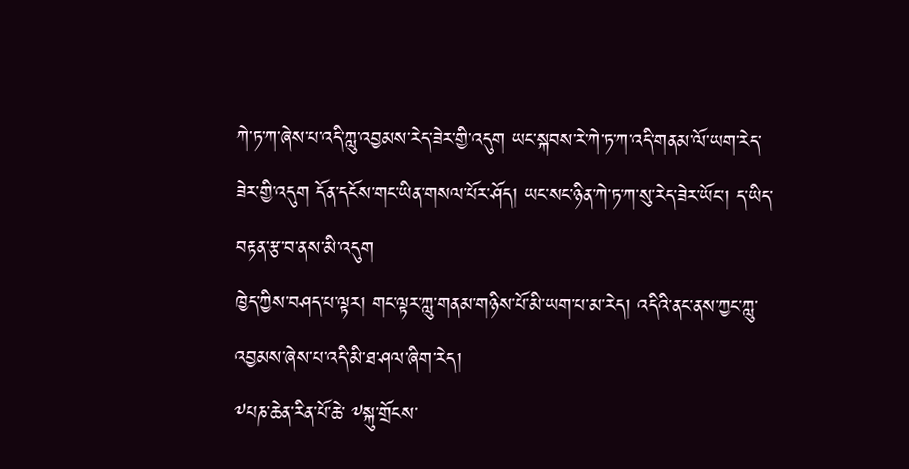ཀེ་ཏ་ཀ་ཞེས་པ་འདི་ཀླུ་འབྱམས་རེད་ཟེར་གྱི་འདུག ཡང་སྐབས་རེ་ཀེ་ཏ་ཀ་འདི་གནམ་ལོ་ཡག་རེད་ཟེར་གྱི་འདུག དོན་དངོས་གང་ཡིན་གསལ་པོར་ཤོད། ཡང་སང་ཉིན་ཀེ་ཏ་ཀ་སུ་རེད་ཟེར་ཡོང་། ད་ཡིད་བརྟན་རྩ་བ་ནས་མི་འདུག
ཁྱེད་ཀྱིས་བཤད་པ་ལྟར། གང་ལྟར་ཀླུ་གནམ་གཉིས་པོ་མི་ཡག་པ་མ་རེད། འདིའི་ནང་ནས་ཀྱང་ཀླུ་འབྱམས་ཞེས་པ་འདི་མི་ཐ་ཤལ་ཞིག་རེད།
༸པཎ་ཆེན་རིན་པོ་ཆེ་ ༸སྐུ་གྲོངས་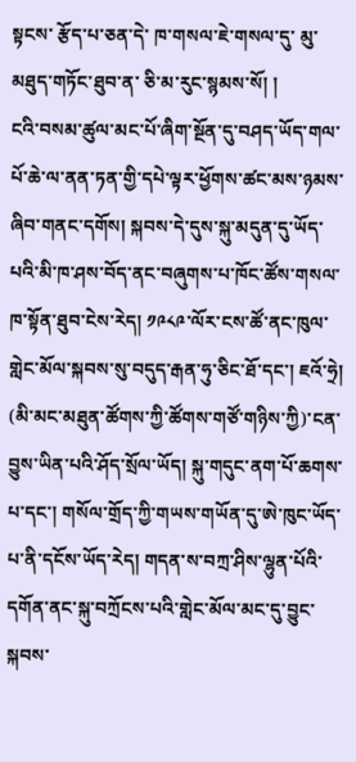སྟངས་ རྩོད་པ་ཅན་དེ་ ཁ་གསལ་ཇེ་གསལ་དུ་ མུ་མཐུད་གཏོང་ཐུབ་ན་ ཅི་མ་རུང་སྙམས་སོ། །
ངའི་བསམ་ཚུལ་མང་པོ་ཞིག་སྔོན་དུ་བཤད་ཡོད་གལ་པོ་ཆེ་ལ་ནན་ཏན་གྱི་དཔེ་ལྟར་ཕྱོགས་ཚང་མས་ཉམས་ཞིབ་གནང་དགོས། སྐབས་དེ་དུས་སྐུ་མདུན་དུ་ཡོད་པའི་མི་ཁ་ཤས་བོད་ནང་བཞུགས་པ་ཁོང་ཚོས་གསལ་ཁ་སྟོན་ཐུབ་ངེས་རེད། ༡༩༨༩་ལོར་ངས་ཚོ་ནང་ཁུལ་གླེང་མོལ་སྐབས་སུ་བདུད་རྒན་ཧུ་ཅིང་ཐོ་དང་། ཇའོ་ཧྲེ། (མི་མང་མཐུན་ཚོགས་ཀྱི་ཚོགས་གཙོ་གཉིས་ཀྱི)་ངན་བྱུས་ཡིན་པའི་ཤོད་སྲོལ་ཡོད། སྐུ་གདུང་ནག་པོ་ཆགས་པ་དང་། གསོལ་གྲོད་ཀྱི་གཡས་གཡོན་དུ་ཨེ་ཁུང་ཡོད་པ་ནི་དངོས་ཡོད་རེད། གདན་ས་བཀྲ་ཤིས་ལྷུན་པོའི་དགོན་ནང་སྐུ་བཀྲོངས་པའི་གླེང་མོལ་མང་དུ་བྱུང་སྐབས་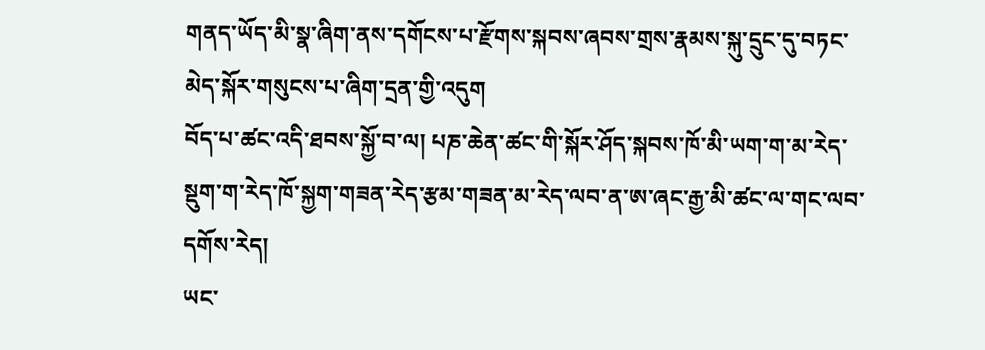གནད་ཡོད་མི་སྣ་ཞིག་ནས་དགོངས་པ་རྫོགས་སྐབས་ཞབས་གྲས་རྣམས་སྐུ་དྲུང་དུ་བཏང་མེད་སྐོར་གསུངས་པ་ཞིག་དྲན་གྱི་འདུག
བོད་པ་ཚང་འདི་ཐབས་སྐྱོ་བ་ལ། པཎ་ཆེན་ཚང་གི་སྐོར་ཤོད་སྐབས་ཁོ་མི་ཡག་ག་མ་རེད་སྡུག་ག་རེད་ཁོ་སྐྱག་གཟན་རེད་རྩམ་གཟན་མ་རེད་ལབ་ན་ཨ་ཞང་རྒྱ་མི་ཚང་ལ་གང་ལབ་དགོས་རེད།
ཡང་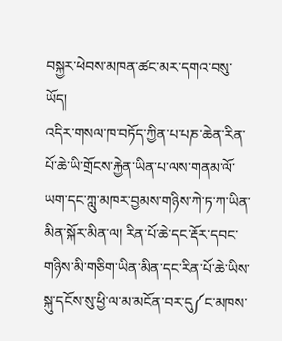བསྐྱར་ཕེབས་མཁན་ཚང་མར་དགའ་བསུ་ཡོད།
འདིར་གསལ་ཁ་བཏོད་ཀྱིན་པ་པཎ་ཆེན་རིན་པོ་ཆེ་ཡི་གྲོངས་རྐྱེན་ཡིན་པ་ལས་གནམ་ལོ་ཡག་དང་ཀླུ་མཁར་བྱམས་གཉིས་ཀེ་ཏ་ཀ་ཡིན་མིན་སྐོར་མིན་ལ། རིན་པོ་ཆེ་དང་རྡོར་དབང་གཉིས་མི་གཅིག་ཡིན་མིན་དང་རིན་པོ་ཆེ་ཡིས་སྐུ་དངོས་སུ་ཕྱི་ལ་མ་མངོན་བར་དུ༼ང་མཁས་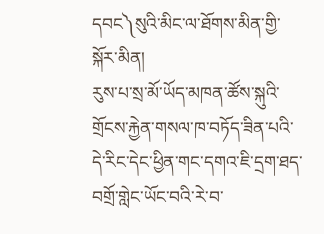དབང༽སུའི་མིང་ལ་ཐོགས་མིན་གྱི་སྐོར་མིན།
རུས་པ་སྲ་མོ་ཡོད་མཁན་ཚོས་སྐུའི་གྲོངས་རྐྱེན་གསལ་ཁ་བཏོད་ཟིན་པའི་དེ་རིང་དེང་ཕྱིན་གང་དགའ་ཇི་དྲག་ཐད་བགྲོ་གླེང་ཡོང་བའི་རེ་བ་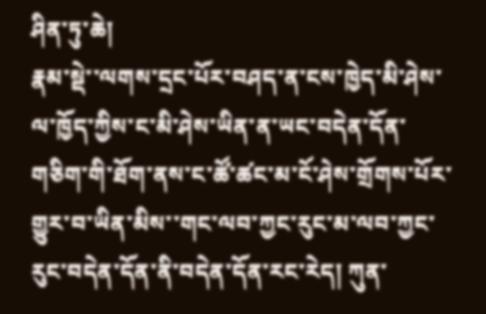ཤིན་ཏུ་ཆེ།
རྣམ་སྡེ་་ལགས་དྲང་པོར་བཤད་ན་ངས་ཁྱེད་མི་ཤེས་ལ་ཁྱོད་ཀྱིས་ང་མི་ཤེས་ཡིན་ན་ཡང་བདེན་དོན་གཅིག་གི་ཐོག་ནས་ང་ཚོ་ཚང་མ་ངོ་ཤེས་གྲོགས་པོར་གྱུར་བ་ཡིན་མིས་་གང་ལབ་ཀྱང་རུང་མ་ལབ་ཀྱང་རུང་བདེན་དོན་ནི་བདེན་དོན་རང་རེད། ཀུན་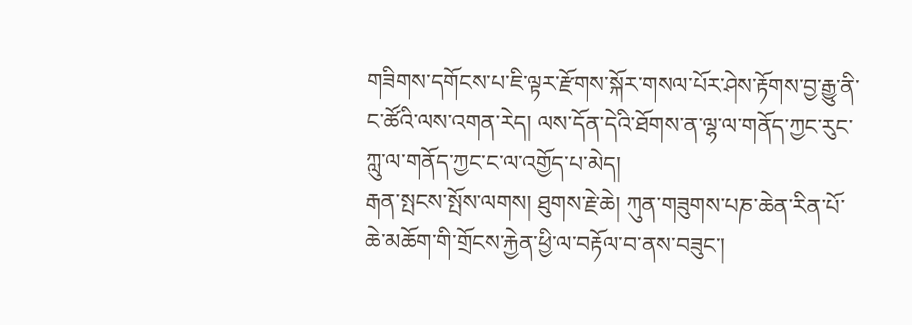གཟིགས་དགོངས་པ་ཇི་ལྟར་རྫོགས་སྐོར་གསལ་པོར་ཤེས་རྟོགས་བྱ་རྒྱུ་ནི་ང་ཚོའི་ལས་འགན་རེད། ལས་དོན་དེའི་ཐོགས་ན་ལྷ་ལ་གནོད་ཀྱང་རུང་ཀླུ་ལ་གནོད་ཀྱང་ང་ལ་འགྱོད་པ་མེད།
རྒན་སྤངས་སྤོས་ལགས། ཐུགས་རྗེ་ཆེ། ཀུན་གཟུགས་པཎ་ཆེན་རིན་པོ་ཆེ་མཆོག་གི་གྲོངས་རྐྱེན་ཕྱི་ལ་བརྟོལ་བ་ནས་བཟུང་།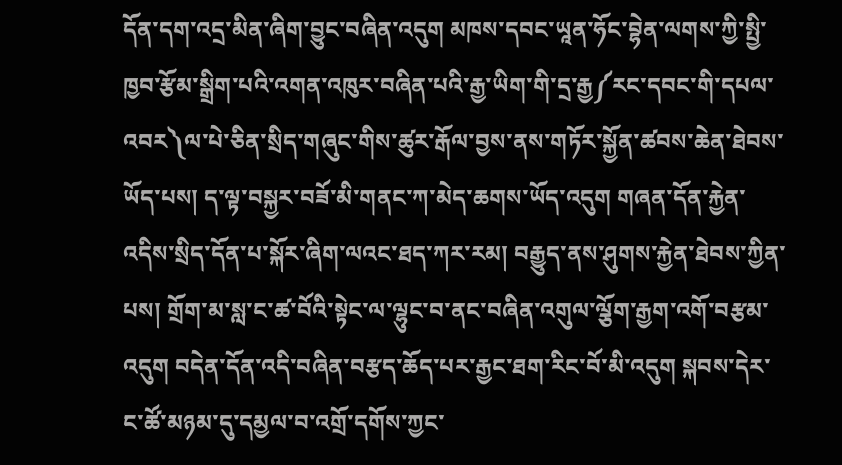དོན་དག་འདྲ་མིན་ཞིག་བྱུང་བཞིན་འདུག མཁས་དབང་ཡཱན་ཧོང་བྷེན་ལགས་ཀྱི་སྤྱི་ཁྱབ་རྩོམ་སྒྲིག་པའི་འགན་འཁུར་བཞིན་པའི་རྒྱ་ཡིག་གི་དྲ་རྒྱ༼རང་དབང་གི་དཔལ་འབར༽ལ་པེ་ཅིན་སྲིད་གཞུང་གིས་ཚུར་རྒོལ་བྱས་ནས་གཏོར་སྐྱོན་ཚབས་ཆེན་ཐེབས་ཡོད་པས། ད་ལྟ་བསྐྱར་བཟོ་མི་གནང་ཀ་མེད་ཆགས་ཡོད་འདུག གཞན་དོན་རྐྱེན་འདིས་སྲིད་དོན་པ་སྐོར་ཞིག་ལའང་ཐད་ཀར་རམ། བརྒྱུད་ནས་ཤུགས་རྐྱེན་ཐེབས་ཀྱིན་པས། གྲོག་མ་སླ་ང་ཚ་བོའི་སྟེང་ལ་ལྷུང་བ་ནང་བཞིན་འགུལ་ལྕོག་རྒྱག་འགོ་བརྩམ་འདུག བདེན་དོན་འདི་བཞིན་བརྩད་ཆོད་པར་རྒྱང་ཐག་རིང་བོ་མི་འདུག སྐབས་དེར་ང་ཚོ་མཉམ་དུ་དམྱལ་བ་འགྲོ་དགོས་ཀྱང་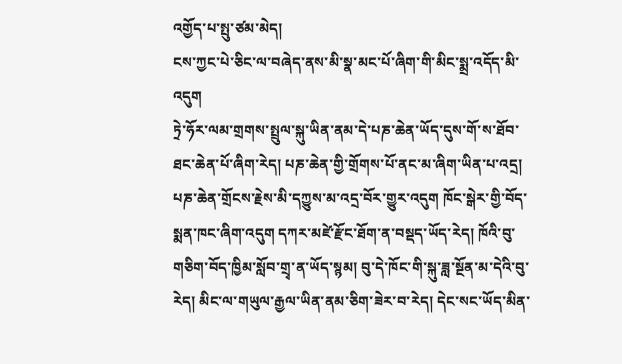འགྱོད་པ་སྤུ་ཙམ་མེད།
ངས་ཀྱང་པེ་ཅིང་ལ་བཞེད་ནས་མི་སྣ་མང་པོ་ཞིག་གི་མིང་སྨྲ་འདོད་མི་འདུག
ཏྲེ་ཧོར་ལམ་གྲགས་སྤྲུལ་སྐུ་ཡིན་ནམ་དེ་པཎ་ཆེན་ཡོད་དུས་གོ་ས་ཐོབ་ཐང་ཆེན་པོ་ཞིག་རེད། པཎ་ཆེན་གྱི་གྲོགས་པོ་ནང་མ་ཞིག་ཡིན་པ་འདྲ། པཎ་ཆེན་གྲོངས་རྗེས་མི་དཀྱུས་མ་འདྲ་བོར་གྱུར་འདུག ཁོང་སྒེར་གྱི་བོད་སྨན་ཁང་ཞིག་འདུག དཀར་མཛེ་རྫོང་ཐོག་ན་བསྡད་ཡོད་རེད། ཁོའི་བུ་གཅིག་བོད་ཁྱིམ་སློབ་གྲྭ་ན་ཡོད་སྙམ། བུ་དེ་ཁོང་གི་སྐུ་ཟླ་སྔོན་མ་དེའི་བུ་རེད། མིང་ལ་གཡུལ་རྒྱལ་ཡིན་ནམ་ཅིག་ཟེར་བ་རེད། དེང་སང་ཡོད་མིན་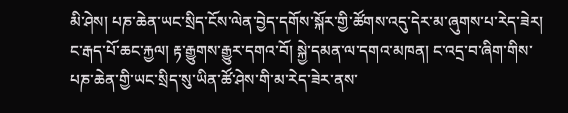མི་ཤེས། པཎ་ཆེན་ཡང་སྲིད་ངོས་ལེན་བྱེད་དགོས་སྐོར་གྱི་ཚོགས་འདུ་དེར་མ་ཞུགས་པ་རེད་ཟེར། ང་རྒད་པོ་ཆང་རྐྱལ། རྟ་རྒྱུགས་རྒྱུར་དགའ་བོ། སྐྱེ་དམན་ལ་དགའ་མཁན། ང་འདྲ་བ་ཞིག་གིས་པཎ་ཆེན་གྱི་ཡང་སྲིད་སུ་ཡིན་ཚོ་ཤེས་གི་མ་རེད་ཟེར་ནས་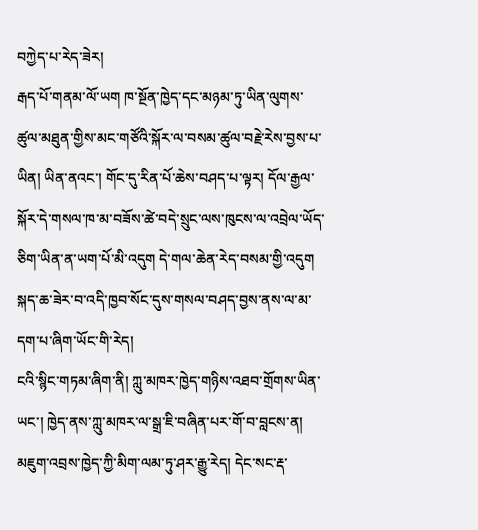བཀྱེད་པ་རེད་ཟེར།
རྒད་པོ་གནམ་ལོ་ཡག ཁ་སྔོན་ཁྱེད་དང་མཉམ་ཏུ་ཡིན་ལུགས་ཚུལ་མཐུན་གྱིས་མང་གཙོའི་སྐོར་ལ་བསམ་ཚུལ་བརྗེ་རེས་བྱས་པ་ཡིན། ཡིན་ནའང་། གོང་དུ་རིན་པོ་ཆེས་བཤད་པ་ལྟར། དོལ་རྒྱལ་སྐོར་དེ་གསལ་ཁ་མ་བཟོས་ཚེ་བདེ་སྲུང་ལས་ཁུངས་ལ་འབྲེལ་ཡོད་ཅིག་ཡིན་ན་ཡག་པོ་མི་འདུག དེ་གལ་ཆེན་རེད་བསམ་གྱི་འདུག སྐད་ཆ་ཟེར་བ་འདི་ཁྱབ་སོང་དུས་གསལ་བཤད་བྱས་ནས་ལ་མ་དག་པ་ཞིག་ཡོང་གི་རེད།
ངའི་སྙིང་གཏམ་ཞིག་ནི། ཀླུ་མཁར་ཁྱེད་གཉིས་འཐབ་གྲོགས་ཡིན་ཡང་། ཁྱེད་ནས་ཀླུ་མཁར་ལ་སྒྲ་ཇི་བཞིན་པར་གོ་བ་བླངས་ན། མཇུག་འབྲས་ཁྱེད་ཀྱི་མིག་ལམ་ཏུ་ཤར་རྒྱུ་རེད། དེང་སང་རྡ་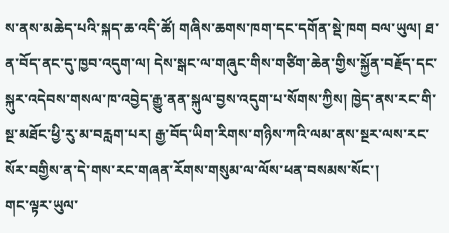ས་ནས་མཆེད་པའི་སྐད་ཆ་འདི་ཚོ། གཞིས་ཆགས་ཁག་དང་དགོན་སྡེ་ཁག བལ་ཡུལ། ཐ་ན་བོད་ནང་དུ་ཁྱབ་འདུག་ལ། དེས་སྒང་ལ་གཞུང་གིས་གཙིག་ཆེན་གྱིས་སྐྱོན་བརྗོད་དང་སྐུར་འདེབས་གསལ་ཁ་འབྱེད་རྒྱུ་ནན་སྐུལ་བྱས་འདུག་པ་སོགས་ཀྱིས། ཁྱེད་ནས་རང་གི་སྔ་མཐོང་ཕྱི་རུ་མ་བརླག་པར། རྒྱ་བོད་ཡིག་རིགས་གཉིས་ཀའི་ལམ་ནས་སྔར་ལས་རང་སོར་བགྱིས་ན་དེ་གས་རང་གཞན་རོགས་གསུམ་ལ་ལོས་ཕན་བསམས་སོང་།
གང་ལྟར་ཡུལ་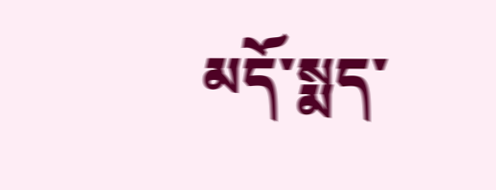མདོ་སྨད་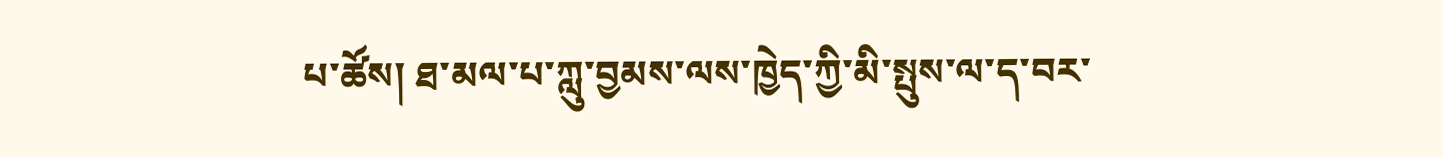པ་ཚོས། ཐ་མལ་པ་ཀླུ་བྱམས་ལས་ཁྱེད་ཀྱི་མི་སྤུས་ལ་ད་བར་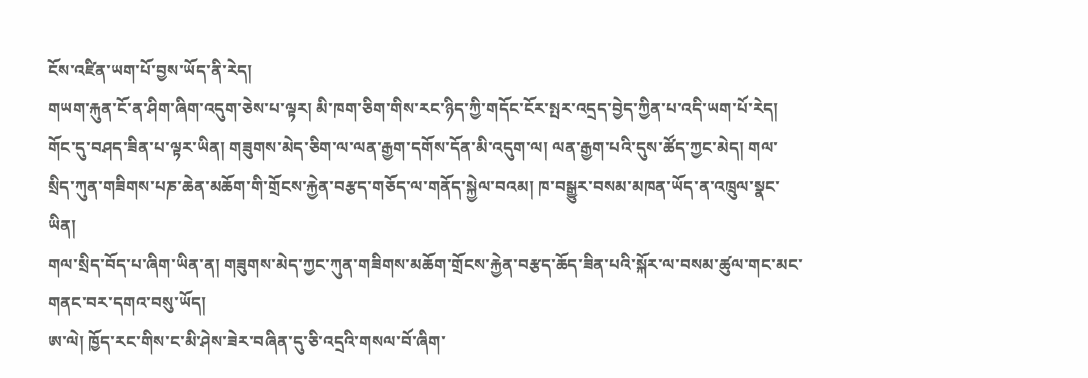ངོས་འཛིན་ཡག་པོ་བྱས་ཡོད་ནི་རེད།
གཡག་རྐུན་ངོ་ན་ཤིག་ཞིག་འདུག་ཅེས་པ་ལྟར། མི་ཁག་ཅིག་གིས་རང་ཉིད་ཀྱི་གདོང་ངོར་སྤར་འདྲད་བྱེད་ཀྱིན་པ་འདི་ཡག་པོ་རེད།
གོང་དུ་བཤད་ཟིན་པ་ལྟར་ཡིན། གཟུགས་མེད་ཅིག་ལ་ལན་རྒྱག་དགོས་དོན་མི་འདུག་ལ། ལན་རྒྱག་པའི་དུས་ཚོད་ཀྱང་མེད། གལ་སྲིད་ཀུན་གཟིགས་པཎ་ཆེན་མཆོག་གི་གྲོངས་རྐྱེན་བརྩད་གཅོད་ལ་གནོད་སྐྱེལ་བའམ། ཁ་བསྒྱུར་བསམ་མཁན་ཡོད་ན་འཁྲུལ་སྣང་ཡིན།
གལ་སྲིད་བོད་པ་ཞིག་ཡིན་ན། གཟུགས་མེད་ཀྱང་ཀུན་གཟིགས་མཆོག་གྲོངས་རྐྱེན་བརྩད་ཆོད་ཟིན་པའི་སྐོར་ལ་བསམ་ཚུལ་གང་མང་གནང་བར་དགའ་བསུ་ཡོད།
ཨ་ལེ། ཁྱོད་རང་གིས་ང་མི་ཤེས་ཟེར་བཞིན་དུ་ཅི་འདྲའི་གསལ་བོ་ཞིག་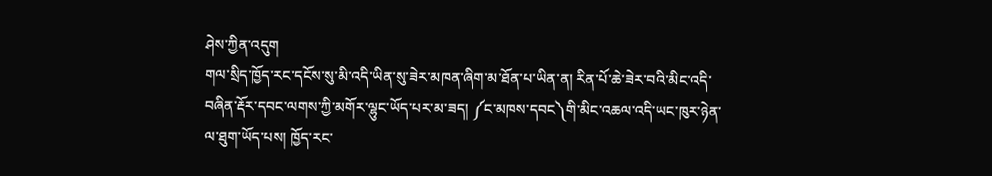ཤེས་ཀྱིན་འདུག
གལ་སྲིད་ཁྱོད་རང་དངོས་སུ་མི་འདི་ཡིན་སུ་ཟེར་མཁན་ཞིག་མ་ཐོན་པ་ཡིན་ན། རིན་པོ་ཆེ་ཟེར་བའི་མིང་འདི་བཞིན་རྡོར་དབང་ལགས་ཀྱི་མགོར་ལྷུང་ཡོད་པར་མ་ཟད། ༼ང་མཁས་དབང༽གི་མིང་འཆལ་འདི་ཡང་ཁུར་ཉེན་ལ་ཐུག་ཡོད་པས། ཁྱོད་རང་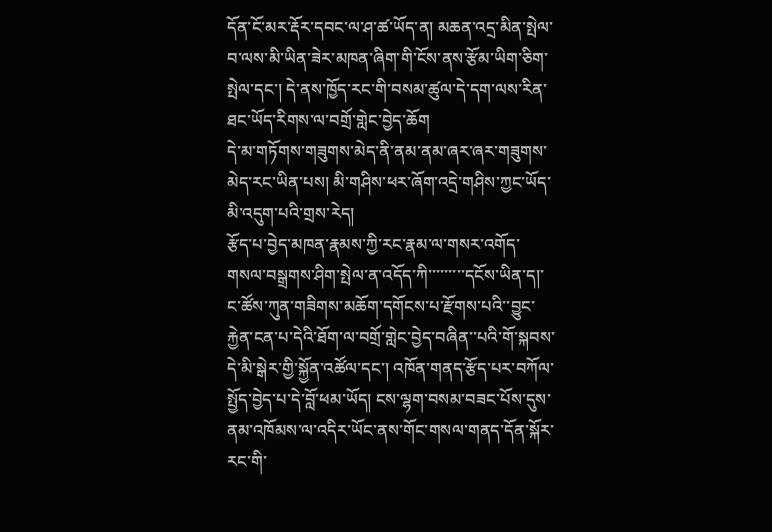དོན་ངོ་མར་རྡོར་དབང་ལ་ཤ་ཚ་ཡོད་ན། མཆན་འདྲ་མིན་སྤེལ་བ་ལས་མི་ཡིན་ཟེར་མཁན་ཞིག་གི་ངོས་ནས་རྩོམ་ཡིག་ཅིག་སྤེལ་དང་། དེ་ནས་ཁྱོད་རང་གི་བསམ་ཚུལ་དེ་དག་ལས་རིན་ཐང་ཡོད་རིགས་ལ་བགྲོ་གླེང་བྱེད་ཆོག
དེ་མ་གཏོགས་གཟུགས་མེད་ནི་ནམ་ནམ་ཞར་ཞར་གཟུགས་མེད་རང་ཡིན་པས། མི་གཤིས་ཕར་ཞོག་འདྲེ་གཤིས་ཀྱང་ཡོད་མི་འདུག་པའི་གྲས་རེད།
རྩོད་པ་བྱེད་མཁན་རྣམས་ཀྱི་རང་རྣམ་ལ་གསར་འགོད་གསལ་བསྒྲགས་ཤིག་སྤེལ་ན་འདོད་ཀི་་་་་་་་་དངོས་ཡིན་ད།་
ང་ཚོས་ཀུན་གཟིགས་མཆོག་དགོངས་པ་རྫོགས་པའི་་བྱུང་རྐྱེན་ངན་པ་དེའི་ཐོག་ལ་བགྲོ་གླེང་བྱེད་བཞིན་་པའི་གོ་སྐབས་དེ་མི་སྒེར་གྱི་སྐྱོན་འཚོལ་དང་། འཁོན་གནད་རྩོད་པར་བཀོལ་སྤྱོད་བྱེད་པ་དེ་བློ་ཕམ་ཡོད། ངས་ལྷག་བསམ་བཟང་པོས་དུས་ནམ་འཁོམས་ལ་འདིར་ཡོང་ནས་གོང་གསལ་གནད་དོན་སྐོར་རང་གི་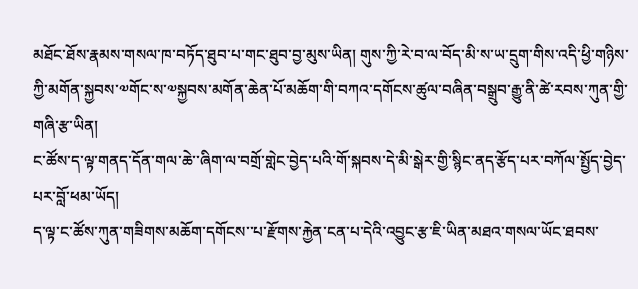མཐོང་ཐོས་རྣམས་གསལ་ཁ་བཏོད་ཐུབ་པ་གང་ཐུབ་བྱ་མུས་ཡིན། གུས་ཀྱི་རེ་བ་ལ་བོད་མི་ས་ཡ་དྲུག་གིས་འདི་ཕྱི་གཉིས་ཀྱི་མགོན་སྐྱབས་༧གོང་ས་༧སྐྱབས་མགོན་ཆེན་པོ་མཆོག་གི་བཀའ་དགོངས་ཚུལ་བཞིན་བསྒྲུབ་རྒྱུ་ནི་ཚེ་རབས་ཀུན་གྱི་གཞི་རྩ་ཡིན།
ང་ཚོས་ད་ལྟ་གནད་དོན་གལ་ཆེ་་ཞིག་ལ་བགྲོ་གླེང་བྱེད་པའི་གོ་སྐབས་དེ་མི་སྒེར་གྱི་སྙིང་ནད་རྩོད་པར་བཀོལ་སྤྱོད་བྱེད་པར་བློ་ཕམ་ཡོད།
ད་ལྟ་ང་ཚོས་ཀུན་གཟིགས་མཆོག་དགོངས་་པ་རྫོགས་རྐྱེན་ངན་པ་དེའི་འབྱུང་རྩ་ཇི་ཡིན་མཐའ་གསལ་ཡོང་ཐབས་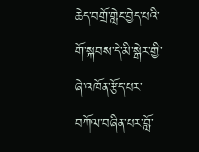ཆེད་བགྲོ་གླེང་བྱེད་པའི་གོ་སྐབས་དེ་མི་སྒེར་གྱི་ཞེ་འཁོན་རྩོད་པར་བཀོལ་བཞིན་པར་བློ་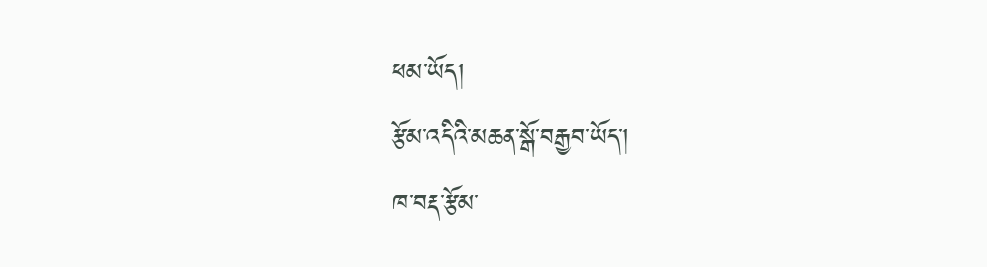ཕམ་ཡོད།
རྩོམ་འདིའི་མཆན་སྒོ་བརྒྱབ་ཡོད་།
ཁ་བརྡ་རྩོམ་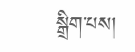སྒྲིག་པས།